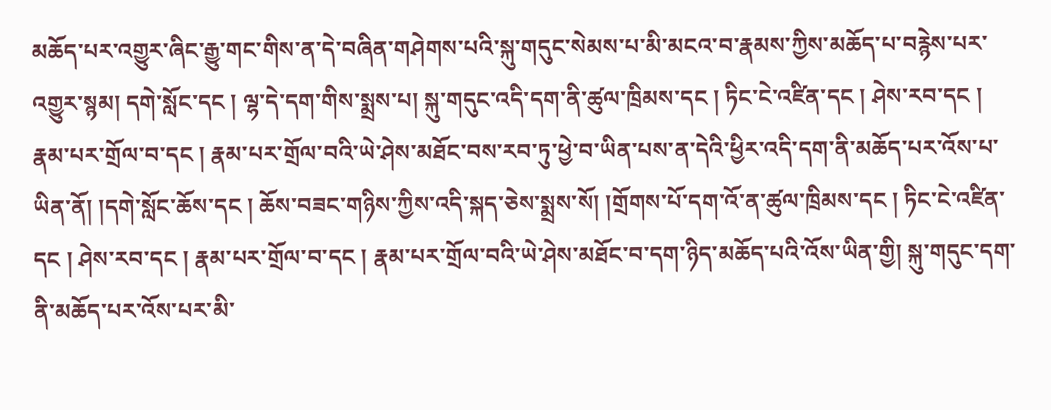མཆོད་པར་འགྱུར་ཞིང་རྒྱུ་གང་གིས་ན་དེ་བཞིན་གཤེགས་པའི་སྐུ་གདུང་སེམས་པ་མི་མངའ་བ་རྣམས་ཀྱིས་མཆོད་པ་བརྙེས་པར་འགྱུར་སྙམ། དགེ་སློང་དང ། ལྷ་དེ་དག་གིས་སྨྲས་པ། སྐུ་གདུང་འདི་དག་ནི་ཚུལ་ཁྲིམས་དང ། ཏིང་ངེ་འཛིན་དང ། ཤེས་རབ་དང ། རྣམ་པར་གྲོལ་བ་དང ། རྣམ་པར་གྲོལ་བའི་ཡེ་ཤེས་མཐོང་བས་རབ་ཏུ་ཕྱེ་བ་ཡིན་པས་ན་དེའི་ཕྱིར་འདི་དག་ནི་མཆོད་པར་འོས་པ་ཡིན་ནོ། །དགེ་སློང་ཆོས་དང ། ཆོས་བཟང་གཉིས་ཀྱིས་འདི་སྐད་ཅེས་སྨྲས་སོ། །གྲོགས་པོ་དག་འོ་ན་ཚུལ་ཁྲིམས་དང ། ཏིང་ངེ་འཛིན་དང ། ཤེས་རབ་དང ། རྣམ་པར་གྲོལ་བ་དང ། རྣམ་པར་གྲོལ་བའི་ཡེ་ཤེས་མཐོང་བ་དག་ཉིད་མཆོད་པའི་འོས་ཡིན་གྱི། སྐུ་གདུང་དག་ནི་མཆོད་པར་འོས་པར་མི་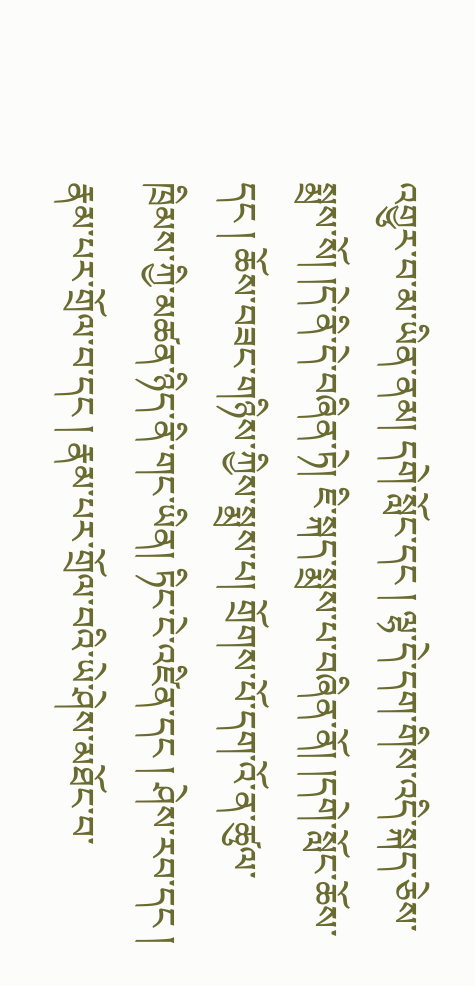འགྱུར་བ་མ་ཡིན་ནམ། དགེ་སློང་དང ། ལྷ་དེ་དག་གིས་འདི་སྐད་ཅེས་སྨྲས་སོ། །དེ་ནི་དེ་བཞིན་ཏེ། ཇི་སྐད་སྨྲས་པ་བཞིན་ནོ། །དགེ་སློང་ཆོས་དང ། ཆོས་བཟང་གཉིས་ཀྱིས་སྨྲས་པ། གྲོགས་པོ་དག་འོ་ན་ཚུལ་ཁྲིམས་ཀྱི་མཚན་ཉིད་ནི་གང་ཡིན། ཏིང་ངེ་འཛིན་དང ། ཤེས་རབ་དང ། རྣམ་པར་གྲོལ་བ་དང ། རྣམ་པར་གྲོལ་བའི་ཡེ་ཤེས་མཐོང་བ་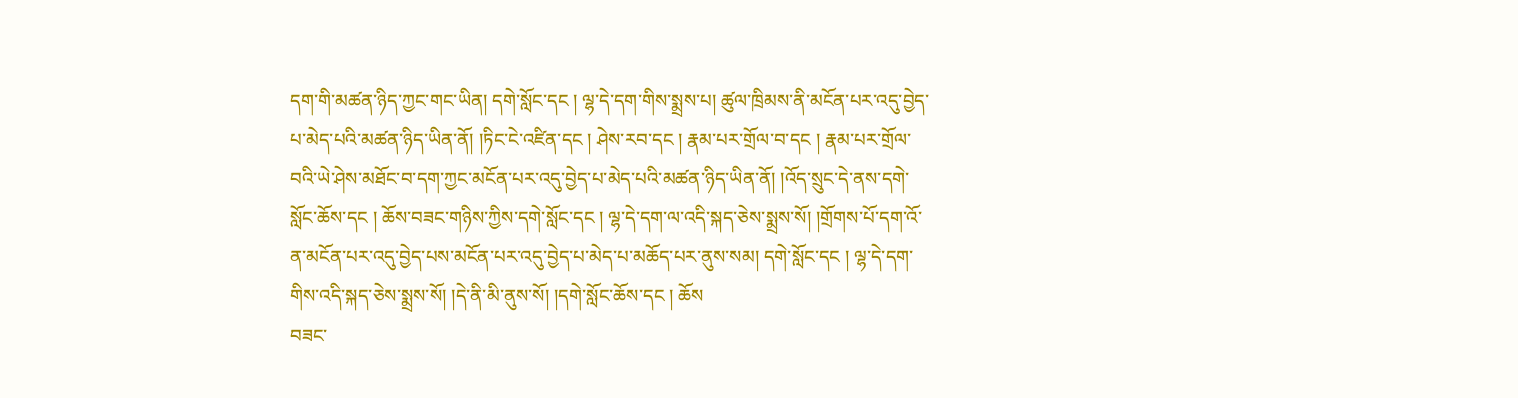དག་གི་མཚན་ཉིད་ཀྱང་གང་ཡིན། དགེ་སློང་དང ། ལྷ་དེ་དག་གིས་སྨྲས་པ། ཚུལ་ཁྲིམས་ནི་མངོན་པར་འདུ་བྱེད་པ་མེད་པའི་མཚན་ཉིད་ཡིན་ནོ། །ཏིང་ངེ་འཛིན་དང ། ཤེས་རབ་དང ། རྣམ་པར་གྲོལ་བ་དང ། རྣམ་པར་གྲོལ་བའི་ཡེ་ཤེས་མཐོང་བ་དག་ཀྱང་མངོན་པར་འདུ་བྱེད་པ་མེད་པའི་མཚན་ཉིད་ཡིན་ནོ། །འོད་སྲུང་དེ་ནས་དགེ་སློང་ཆོས་དང ། ཆོས་བཟང་གཉིས་ཀྱིས་དགེ་སློང་དང ། ལྷ་དེ་དག་ལ་འདི་སྐད་ཅེས་སྨྲས་སོ། །གྲོགས་པོ་དག་འོ་ན་མངོན་པར་འདུ་བྱེད་པས་མངོན་པར་འདུ་བྱེད་པ་མེད་པ་མཆོད་པར་ནུས་སམ། དགེ་སློང་དང ། ལྷ་དེ་དག་གིས་འདི་སྐད་ཅེས་སྨྲས་སོ། །དེ་ནི་མི་ནུས་སོ། །དགེ་སློང་ཆོས་དང ། ཆོས
བཟང་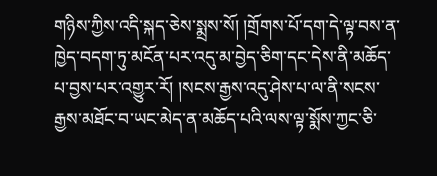གཉིས་ཀྱིས་འདི་སྐད་ཅེས་སྨྲས་སོ། །གྲོགས་པོ་དག་དེ་ལྟ་བས་ན་ཁྱེད་བདག་ཏུ་མངོན་པར་འདུ་མ་བྱེད་ཅིག་དང་དེས་ནི་མཆོད་པ་བྱས་པར་འགྱུར་རོ། །སངས་རྒྱས་འདུ་ཤེས་པ་ལ་ནི་སངས་རྒྱས་མཐོང་བ་ཡང་མེད་ན་མཆོད་པའི་ལས་ལྟ་སྨོས་ཀྱང་ཅི་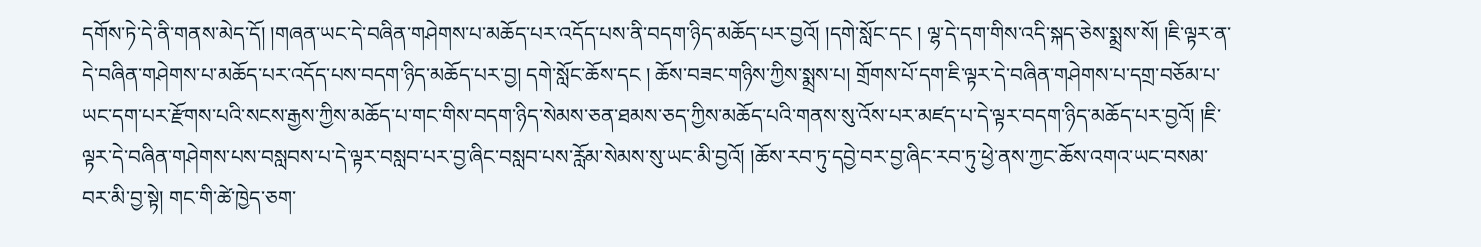དགོས་ཏེ་དེ་ནི་གནས་མེད་དོ། །གཞན་ཡང་དེ་བཞིན་གཤེགས་པ་མཆོད་པར་འདོད་པས་ནི་བདག་ཉིད་མཆོད་པར་བྱའོ། །དགེ་སློང་དང ། ལྷ་དེ་དག་གིས་འདི་སྐད་ཅེས་སྨྲས་སོ། །ཇི་ལྟར་ན་དེ་བཞིན་གཤེགས་པ་མཆོད་པར་འདོད་པས་བདག་ཉིད་མཆོད་པར་བྱ། དགེ་སློང་ཆོས་དང ། ཆོས་བཟང་གཉིས་ཀྱིས་སྨྲས་པ། གྲོགས་པོ་དག་ཇི་ལྟར་དེ་བཞིན་གཤེགས་པ་དགྲ་བཅོམ་པ་ཡང་དག་པར་རྫོགས་པའི་སངས་རྒྱས་ཀྱིས་མཆོད་པ་གང་གིས་བདག་ཉིད་སེམས་ཅན་ཐམས་ཅད་ཀྱིས་མཆོད་པའི་གནས་སུ་འོས་པར་མཛད་པ་དེ་ལྟར་བདག་ཉིད་མཆོད་པར་བྱའོ། །ཇི་ལྟར་དེ་བཞིན་གཤེགས་པས་བསླབས་པ་དེ་ལྟར་བསླབ་པར་བྱ་ཞིང་བསླབ་པས་རློམ་སེམས་སུ་ཡང་མི་བྱའོ། །ཆོས་རབ་ཏུ་དབྱེ་བར་བྱ་ཞིང་རབ་ཏུ་ཕྱེ་ནས་ཀྱང་ཆོས་འགའ་ཡང་བསམ་བར་མི་བྱ་སྟེ། གང་གི་ཚེ་ཁྱེད་ཅག་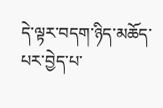དེ་ལྟར་བདག་ཉིད་མཆོད་པར་བྱེད་པ་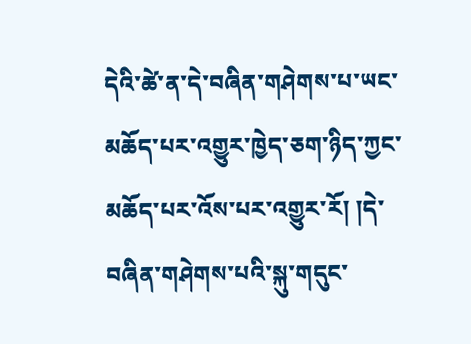དེའི་ཚེ་ན་དེ་བཞིན་གཤེགས་པ་ཡང་མཆོད་པར་འགྱུར་ཁྱེད་ཅག་ཉིད་ཀྱང་མཆོད་པར་འོས་པར་འགྱུར་རོ། །དེ་བཞིན་གཤེགས་པའི་སྐུ་གདུང་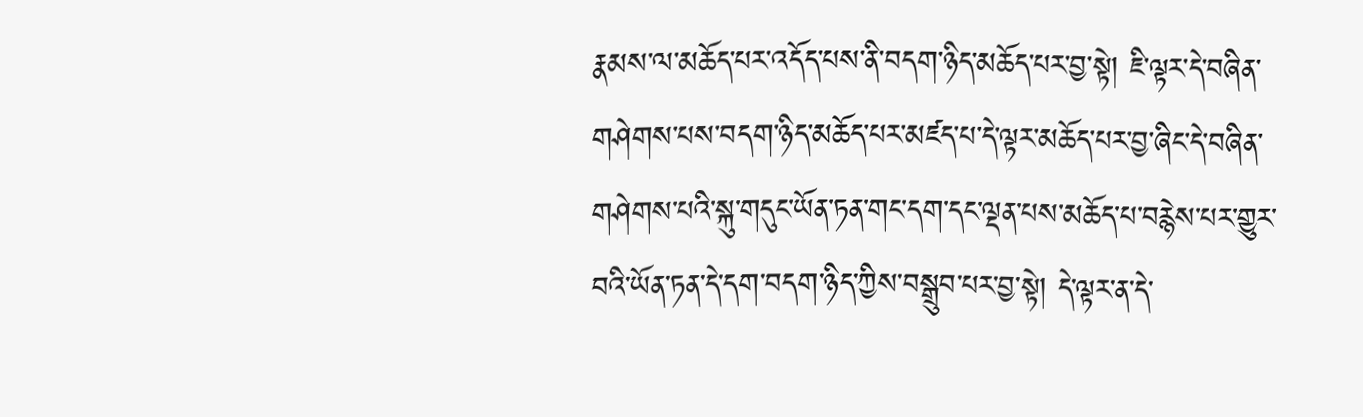རྣམས་ལ་མཆོད་པར་འདོད་པས་ནི་བདག་ཉིད་མཆོད་པར་བྱ་སྟེ། ཇི་ལྟར་དེ་བཞིན་གཤེགས་པས་བདག་ཉིད་མཆོད་པར་མཛད་པ་དེ་ལྟར་མཆོད་པར་བྱ་ཞིང་དེ་བཞིན་གཤེགས་པའི་སྐུ་གདུང་ཡོན་ཏན་གང་དག་དང་ལྡན་པས་མཆོད་པ་བརྙེས་པར་གྱུར་བའི་ཡོན་ཏན་དེ་དག་བདག་ཉིད་ཀྱིས་བསྒྲུབ་པར་བྱ་སྟེ། དེ་ལྟར་ན་དེ་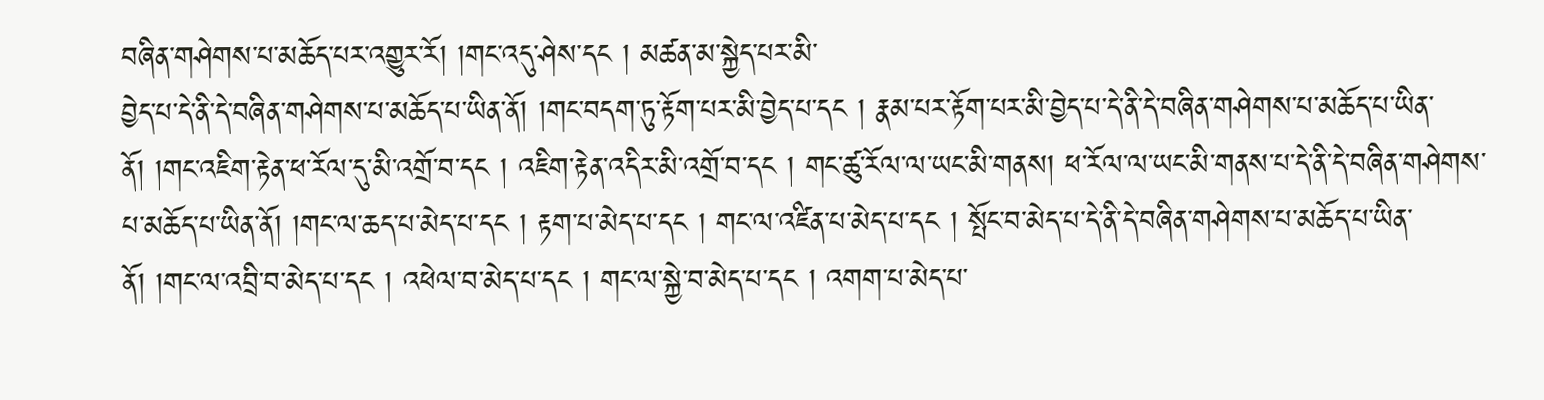བཞིན་གཤེགས་པ་མཆོད་པར་འགྱུར་རོ། །གང་འདུ་ཤེས་དང ། མཚན་མ་སྐྱེད་པར་མི་
བྱེད་པ་དེ་ནི་དེ་བཞིན་གཤེགས་པ་མཆོད་པ་ཡིན་ནོ། །གང་བདག་ཏུ་རྟོག་པར་མི་བྱེད་པ་དང ། རྣམ་པར་རྟོག་པར་མི་བྱེད་པ་དེ་ནི་དེ་བཞིན་གཤེགས་པ་མཆོད་པ་ཡིན་ནོ། །གང་འཇིག་རྟེན་ཕ་རོལ་དུ་མི་འགྲོ་བ་དང ། འཇིག་རྟེན་འདིར་མི་འགྲོ་བ་དང ། གང་ཚུ་རོལ་ལ་ཡང་མི་གནས། ཕ་རོལ་ལ་ཡང་མི་གནས་པ་དེ་ནི་དེ་བཞིན་གཤེགས་པ་མཆོད་པ་ཡིན་ནོ། །གང་ལ་ཆད་པ་མེད་པ་དང ། རྟག་པ་མེད་པ་དང ། གང་ལ་འཛིན་པ་མེད་པ་དང ། སྤོང་བ་མེད་པ་དེ་ནི་དེ་བཞིན་གཤེགས་པ་མཆོད་པ་ཡིན་ནོ། །གང་ལ་འབྲི་བ་མེད་པ་དང ། འཕེལ་བ་མེད་པ་དང ། གང་ལ་སྐྱེ་བ་མེད་པ་དང ། འགག་པ་མེད་པ་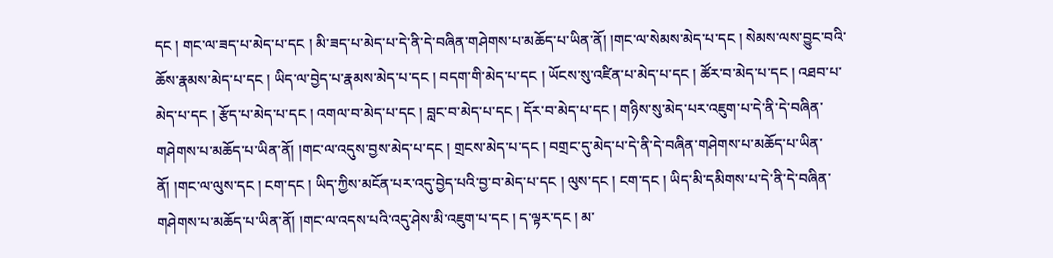དང ། གང་ལ་ཟད་པ་མེད་པ་དང ། མི་ཟད་པ་མེད་པ་དེ་ནི་དེ་བཞིན་གཤེགས་པ་མཆོད་པ་ཡིན་ནོ། །གང་ལ་སེམས་མེད་པ་དང ། སེམས་ལས་བྱུང་བའི་ཆོས་རྣམས་མེད་པ་དང ། ཡིད་ལ་བྱེད་པ་རྣམས་མེད་པ་དང ། བདག་གི་མེད་པ་དང ། ཡོངས་སུ་འཛིན་པ་མེད་པ་དང ། ཚོར་བ་མེད་པ་དང ། འཐབ་པ་མེད་པ་དང ། རྩོད་པ་མེད་པ་དང ། འགལ་བ་མེད་པ་དང ། བླང་བ་མེད་པ་དང ། དོར་བ་མེད་པ་དང ། གཉིས་སུ་མེད་པར་འཇུག་པ་དེ་ནི་དེ་བཞིན་གཤེགས་པ་མཆོད་པ་ཡིན་ནོ། །གང་ལ་འདུས་བྱས་མེད་པ་དང ། གྲངས་མེད་པ་དང ། བགྲང་དུ་མེད་པ་དེ་ནི་དེ་བཞིན་གཤེགས་པ་མཆོད་པ་ཡིན་ནོ། །གང་ལ་ལུས་དང ། ངག་དང ། ཡིད་ཀྱིས་མངོན་པར་འདུ་བྱེད་པའི་བྱ་བ་མེད་པ་དང ། ལུས་དང ། ངག་དང ། ཡིད་མི་དམིགས་པ་དེ་ནི་དེ་བཞིན་གཤེགས་པ་མཆོད་པ་ཡིན་ནོ། །གང་ལ་འདས་པའི་འདུ་ཤེས་མི་འཇུག་པ་དང ། ད་ལྟར་དང ། མ་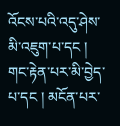འོངས་པའི་འདུ་ཤེས་མི་འཇུག་པ་དང ། གང་རྟེན་པར་མི་བྱེད་པ་དང ། མངོན་པར་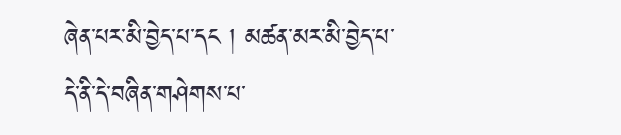ཞེན་པར་མི་བྱེད་པ་དང ། མཚན་མར་མི་བྱེད་པ་དེ་ནི་དེ་བཞིན་གཤེགས་པ་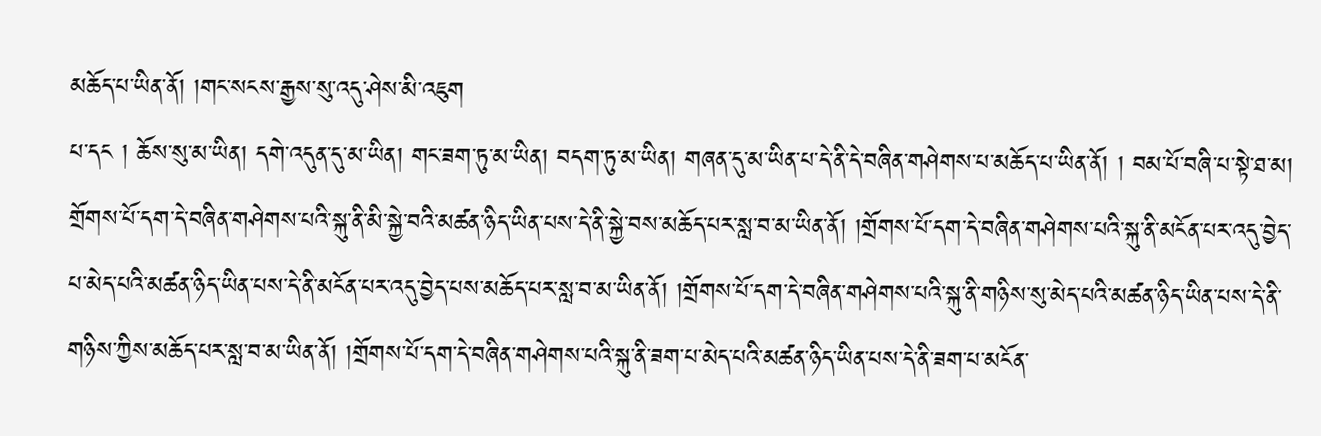མཆོད་པ་ཡིན་ནོ། །གང་སངས་རྒྱས་སུ་འདུ་ཤེས་མི་འཇུག
པ་དང ། ཆོས་སུ་མ་ཡིན། དགེ་འདུན་དུ་མ་ཡིན། གང་ཟག་ཏུ་མ་ཡིན། བདག་ཏུ་མ་ཡིན། གཞན་དུ་མ་ཡིན་པ་དེ་ནི་དེ་བཞིན་གཤེགས་པ་མཆོད་པ་ཡིན་ནོ། ། བམ་པོ་བཞི་པ་སྟེ་ཐ་མ། གྲོགས་པོ་དག་དེ་བཞིན་གཤེགས་པའི་སྐུ་ནི་མི་སྐྱེ་བའི་མཚན་ཉིད་ཡིན་པས་དེ་ནི་སྐྱེ་བས་མཆོད་པར་སླ་བ་མ་ཡིན་ནོ། །གྲོགས་པོ་དག་དེ་བཞིན་གཤེགས་པའི་སྐུ་ནི་མངོན་པར་འདུ་བྱེད་པ་མེད་པའི་མཚན་ཉིད་ཡིན་པས་དེ་ནི་མངོན་པར་འདུ་བྱེད་པས་མཆོད་པར་སླ་བ་མ་ཡིན་ནོ། །གྲོགས་པོ་དག་དེ་བཞིན་གཤེགས་པའི་སྐུ་ནི་གཉིས་སུ་མེད་པའི་མཚན་ཉིད་ཡིན་པས་དེ་ནི་གཉིས་ཀྱིས་མཆོད་པར་སླ་བ་མ་ཡིན་ནོ། །གྲོགས་པོ་དག་དེ་བཞིན་གཤེགས་པའི་སྐུ་ནི་ཟག་པ་མེད་པའི་མཚན་ཉིད་ཡིན་པས་དེ་ནི་ཟག་པ་མངོན་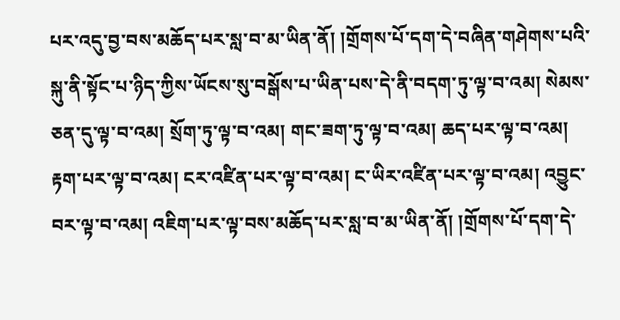པར་འདུ་བྱ་བས་མཆོད་པར་སླ་བ་མ་ཡིན་ནོ། །གྲོགས་པོ་དག་དེ་བཞིན་གཤེགས་པའི་སྐུ་ནི་སྟོང་པ་ཉིད་ཀྱིས་ཡོངས་སུ་བསྒོས་པ་ཡིན་པས་དེ་ནི་བདག་ཏུ་ལྟ་བ་འམ། སེམས་ཅན་དུ་ལྟ་བ་འམ། སྲོག་ཏུ་ལྟ་བ་འམ། གང་ཟག་ཏུ་ལྟ་བ་འམ། ཆད་པར་ལྟ་བ་འམ། རྟག་པར་ལྟ་བ་འམ། ངར་འཛིན་པར་ལྟ་བ་འམ། ང་ཡིར་འཛིན་པར་ལྟ་བ་འམ། འབྱུང་བར་ལྟ་བ་འམ། འཇིག་པར་ལྟ་བས་མཆོད་པར་སླ་བ་མ་ཡིན་ནོ། །གྲོགས་པོ་དག་དེ་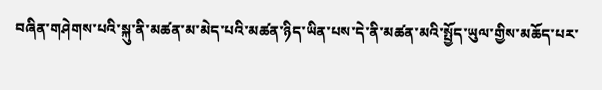བཞིན་གཤེགས་པའི་སྐུ་ནི་མཚན་མ་མེད་པའི་མཚན་ཉིད་ཡིན་པས་དེ་ནི་མཚན་མའི་སྤྱོད་ཡུལ་གྱིས་མཆོད་པར་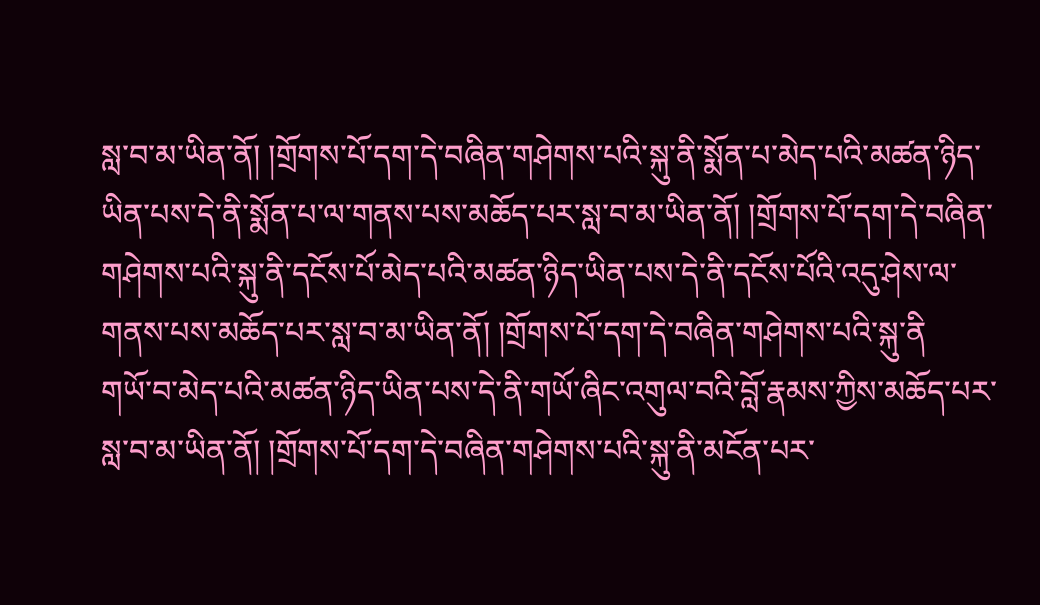སླ་བ་མ་ཡིན་ནོ། །གྲོགས་པོ་དག་དེ་བཞིན་གཤེགས་པའི་སྐུ་ནི་སྨོན་པ་མེད་པའི་མཚན་ཉིད་ཡིན་པས་དེ་ནི་སྨོན་པ་ལ་གནས་པས་མཆོད་པར་སླ་བ་མ་ཡིན་ནོ། །གྲོགས་པོ་དག་དེ་བཞིན་གཤེགས་པའི་སྐུ་ནི་དངོས་པོ་མེད་པའི་མཚན་ཉིད་ཡིན་པས་དེ་ནི་དངོས་པོའི་འདུ་ཤེས་ལ་གནས་པས་མཆོད་པར་སླ་བ་མ་ཡིན་ནོ། །གྲོགས་པོ་དག་དེ་བཞིན་གཤེགས་པའི་སྐུ་ནི
གཡོ་བ་མེད་པའི་མཚན་ཉིད་ཡིན་པས་དེ་ནི་གཡོ་ཞིང་འགུལ་བའི་བློ་རྣམས་ཀྱིས་མཆོད་པར་སླ་བ་མ་ཡིན་ནོ། །གྲོགས་པོ་དག་དེ་བཞིན་གཤེགས་པའི་སྐུ་ནི་མངོན་པར་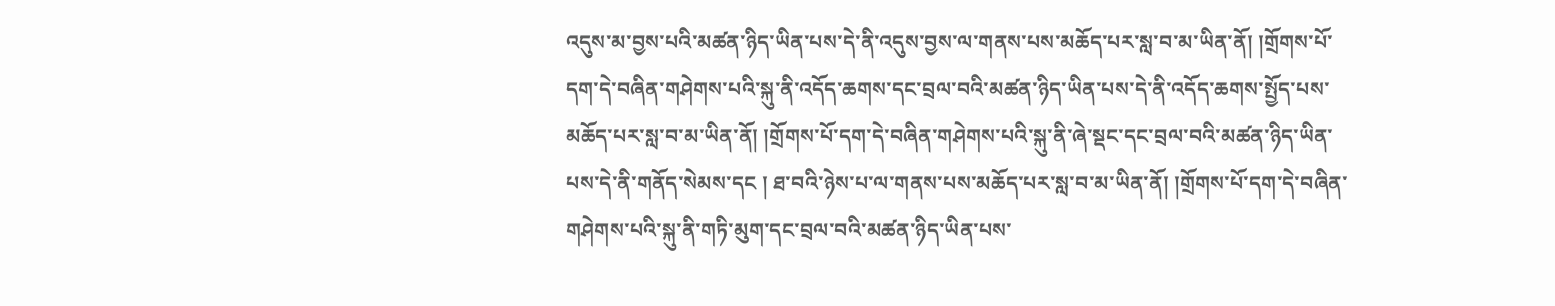འདུས་མ་བྱས་པའི་མཚན་ཉིད་ཡིན་པས་དེ་ནི་འདུས་བྱས་ལ་གནས་པས་མཆོད་པར་སླ་བ་མ་ཡིན་ནོ། །གྲོགས་པོ་དག་དེ་བཞིན་གཤེགས་པའི་སྐུ་ནི་འདོད་ཆགས་དང་བྲལ་བའི་མཚན་ཉིད་ཡིན་པས་དེ་ནི་འདོད་ཆགས་སྤྱོད་པས་མཆོད་པར་སླ་བ་མ་ཡིན་ནོ། །གྲོགས་པོ་དག་དེ་བཞིན་གཤེགས་པའི་སྐུ་ནི་ཞེ་སྡང་དང་བྲལ་བའི་མཚན་ཉིད་ཡིན་པས་དེ་ནི་གནོད་སེམས་དང ། ཐ་བའི་ཉེས་པ་ལ་གནས་པས་མཆོད་པར་སླ་བ་མ་ཡིན་ནོ། །གྲོགས་པོ་དག་དེ་བཞིན་གཤེགས་པའི་སྐུ་ནི་གཏི་མུག་དང་བྲལ་བའི་མཚན་ཉིད་ཡིན་པས་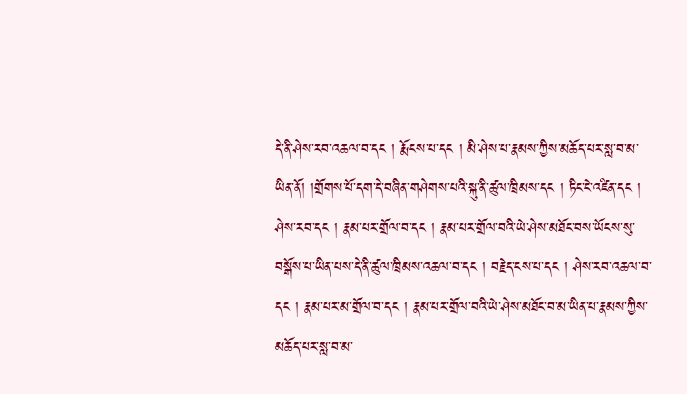དེ་ནི་ཤེས་རབ་འཆལ་བ་དང ། རྨོངས་པ་དང ། མི་ཤེས་པ་རྣམས་ཀྱིས་མཆོད་པར་སླ་བ་མ་ཡིན་ནོ། །གྲོགས་པོ་དག་དེ་བཞིན་གཤེགས་པའི་སྐུ་ནི་ཚུལ་ཁྲིམས་དང ། ཏིང་ངེ་འཛིན་དང ། ཤེས་རབ་དང ། རྣམ་པར་གྲོལ་བ་དང ། རྣམ་པར་གྲོལ་བའི་ཡེ་ཤེས་མཐོང་བས་ཡོངས་སུ་བསྒོས་པ་ཡིན་པས་དེ་ནི་ཚུལ་ཁྲིམས་འཆལ་བ་དང ། བརྗེད་ངས་པ་དང ། ཤེས་རབ་འཆལ་བ་དང ། རྣམ་པར་མ་གྲོལ་བ་དང ། རྣམ་པར་གྲོལ་བའི་ཡེ་ཤེས་མཐོང་བ་མ་ཡིན་པ་རྣམས་ཀྱིས་མཆོད་པར་སླ་བ་མ་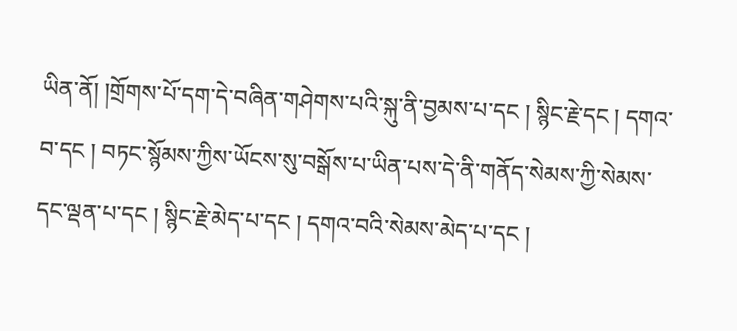ཡིན་ནོ། །གྲོགས་པོ་དག་དེ་བཞིན་གཤེགས་པའི་སྐུ་ནི་བྱམས་པ་དང ། སྙིང་རྗེ་དང ། དགའ་བ་དང ། བཏང་སྙོམས་ཀྱིས་ཡོངས་སུ་བསྒོས་པ་ཡིན་པས་དེ་ནི་གནོད་སེམས་ཀྱི་སེམས་དང་ལྡན་པ་དང ། སྙིང་རྗེ་མེད་པ་དང ། དགའ་བའི་སེམས་མེད་པ་དང །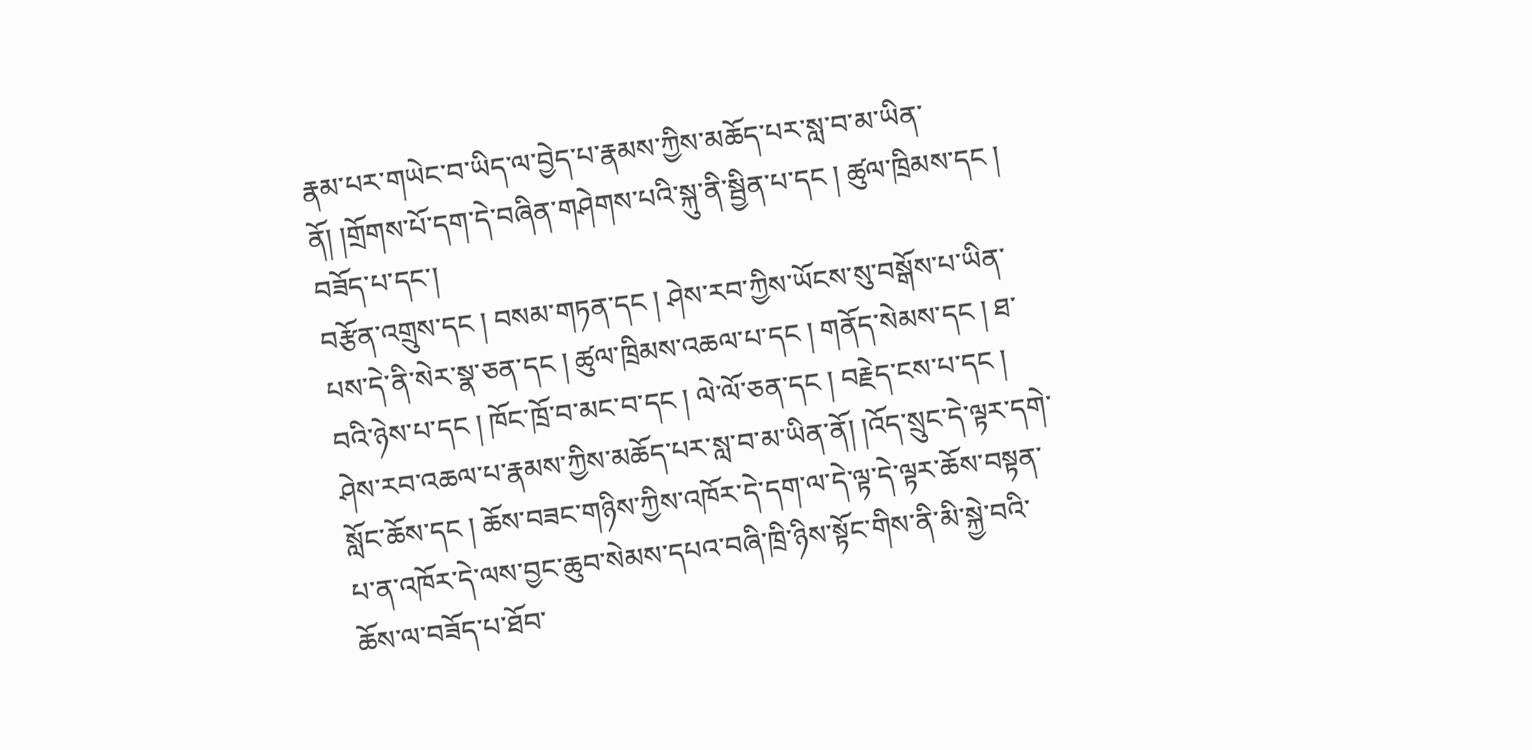རྣམ་པར་གཡེང་བ་ཡིད་ལ་བྱེད་པ་རྣམས་ཀྱིས་མཆོད་པར་སླ་བ་མ་ཡིན་ནོ། །གྲོགས་པོ་དག་དེ་བཞིན་གཤེགས་པའི་སྐུ་ནི་སྦྱིན་པ་དང ། ཚུལ་ཁྲིམས་དང ། བཟོད་པ་དང་།
བརྩོན་འགྲུས་དང ། བསམ་གཏན་དང ། ཤེས་རབ་ཀྱིས་ཡོངས་སུ་བསྒོས་པ་ཡིན་པས་དེ་ནི་སེར་སྣ་ཅན་དང ། ཚུལ་ཁྲིམས་འཆལ་པ་དང ། གནོད་སེམས་དང ། ཐ་བའི་ཉེས་པ་དང ། ཁོང་ཁྲོ་བ་མང་བ་དང ། ལེ་ལོ་ཅན་དང ། བརྗེད་ངས་པ་དང ། ཤེས་རབ་འཆལ་པ་རྣམས་ཀྱིས་མཆོད་པར་སླ་བ་མ་ཡིན་ནོ། །འོད་སྲུང་དེ་ལྟར་དགེ་སློང་ཆོས་དང ། ཆོས་བཟང་གཉིས་ཀྱིས་འཁོར་དེ་དག་ལ་དེ་ལྟ་དེ་ལྟར་ཆོས་བསྟན་པ་ན་འཁོར་དེ་ལས་བྱང་ཆུབ་སེམས་དཔའ་བཞི་ཁྲི་ཉིས་སྟོང་གིས་ནི་མི་སྐྱེ་བའི་ཆོས་ལ་བཟོད་པ་ཐོབ་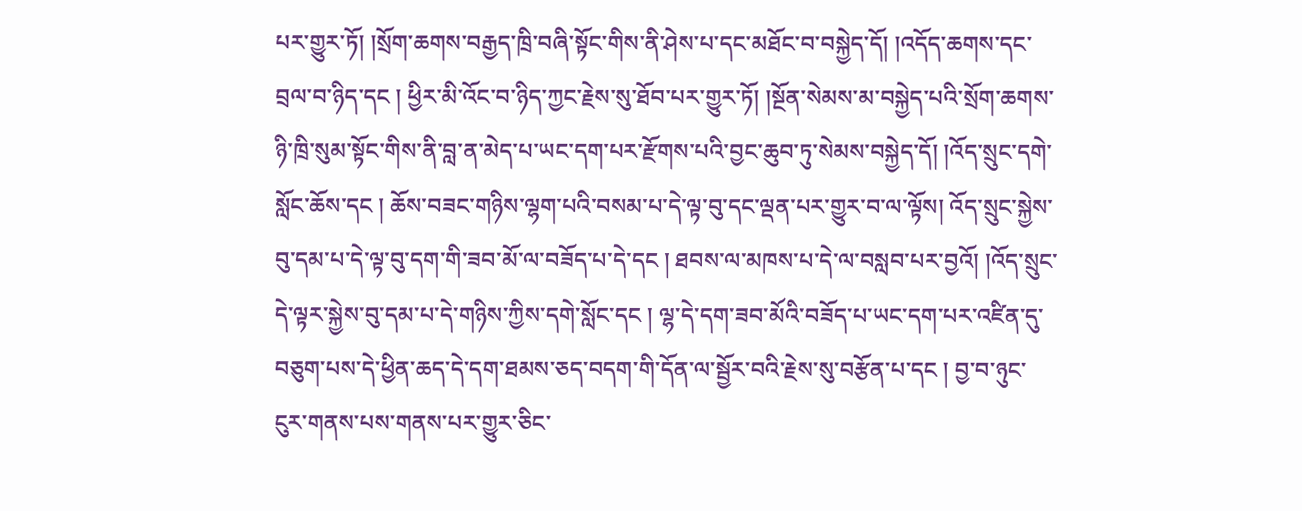པར་གྱུར་ཏོ། །སྲོག་ཆགས་བརྒྱད་ཁྲི་བཞི་སྟོང་གིས་ནི་ཤེས་པ་དང་མཐོང་བ་བསྐྱེད་དོ། །འདོད་ཆགས་དང་བྲལ་བ་ཉིད་དང ། ཕྱིར་མི་འོང་བ་ཉིད་ཀྱང་རྗེས་སུ་ཐོབ་པར་གྱུར་ཏོ། །སྔོན་སེམས་མ་བསྐྱེད་པའི་སྲོག་ཆགས་ཉི་ཁྲི་སུམ་སྟོང་གིས་ནི་བླ་ན་མེད་པ་ཡང་དག་པར་རྫོགས་པའི་བྱང་ཆུབ་ཏུ་སེམས་བསྐྱེད་དོ། །འོད་སྲུང་དགེ་སློང་ཆོས་དང ། ཆོས་བཟང་གཉིས་ལྷག་པའི་བསམ་པ་དེ་ལྟ་བུ་དང་ལྡན་པར་གྱུར་བ་ལ་ལྟོས། འོད་སྲུང་སྐྱེས་བུ་དམ་པ་དེ་ལྟ་བུ་དག་གི་ཟབ་མོ་ལ་བཟོད་པ་དེ་དང ། ཐབས་ལ་མཁས་པ་དེ་ལ་བསླབ་པར་བྱའོ། །འོད་སྲུང་དེ་ལྟར་སྐྱེས་བུ་དམ་པ་དེ་གཉིས་ཀྱིས་དགེ་སློང་དང ། ལྷ་དེ་དག་ཟབ་མོའི་བཟོད་པ་ཡང་དག་པར་འཛིན་དུ་བཅུག་པས་དེ་ཕྱིན་ཆད་དེ་དག་ཐམས་ཅད་བདག་གི་དོན་ལ་སྦྱོར་བའི་རྗེས་སུ་བརྩོན་པ་དང ། བྱ་བ་ཉུང་ངུར་གནས་པས་གནས་པར་གྱུར་ཅིང་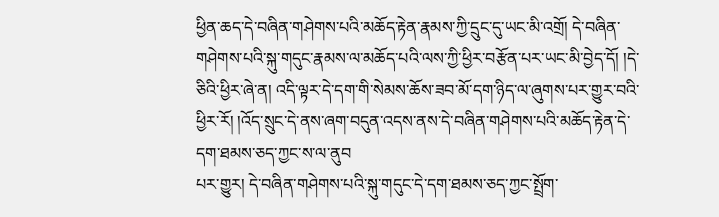ཕྱིན་ཆད་དེ་བཞིན་གཤེགས་པའི་མཆོད་རྟེན་རྣམས་ཀྱི་དྲུང་དུ་ཡང་མི་འགྲོ། དེ་བཞིན་གཤེགས་པའི་སྐུ་གདུང་རྣམས་ལ་མཆོད་པའི་ལས་ཀྱི་ཕྱིར་བརྩོན་པར་ཡང་མི་བྱེད་དོ། །དེ་ཅིའི་ཕྱིར་ཞེ་ན། འདི་ལྟར་དེ་དག་གི་སེམས་ཆོས་ཟབ་མོ་དག་ཉིད་ལ་ཞུགས་པར་གྱུར་བའི་ཕྱིར་རོ། །འོད་སྲུང་དེ་ནས་ཞག་བདུན་འདས་ནས་དེ་བཞིན་གཤེགས་པའི་མཆོད་རྟེན་དེ་དག་ཐམས་ཅད་ཀྱང་ས་ལ་ནུབ
པར་གྱུར། དེ་བཞིན་གཤེགས་པའི་སྐུ་གདུང་དེ་དག་ཐམས་ཅད་ཀྱང་སྤྲོག་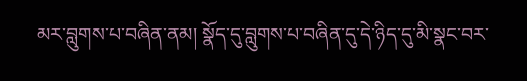མར་བླུགས་པ་བཞིན་ནམ། སྣོད་དུ་བླུགས་པ་བཞིན་དུ་དེ་ཉིད་དུ་མི་སྣང་བར་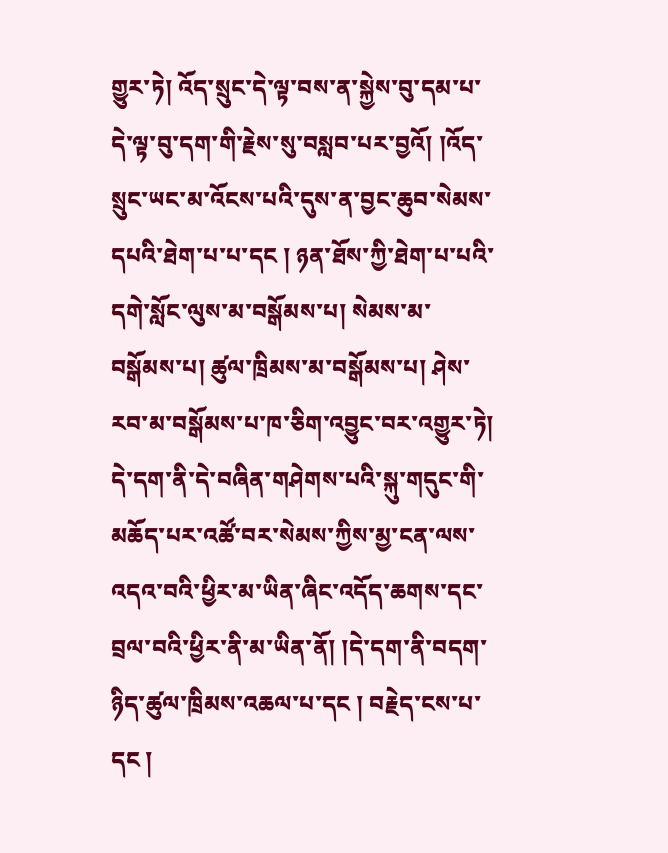གྱུར་ཏེ། འོད་སྲུང་དེ་ལྟ་བས་ན་སྐྱེས་བུ་དམ་པ་དེ་ལྟ་བུ་དག་གི་རྗེས་སུ་བསླབ་པར་བྱའོ། །འོད་སྲུང་ཡང་མ་འོངས་པའི་དུས་ན་བྱང་ཆུབ་སེམས་དཔའི་ཐེག་པ་པ་དང ། ཉན་ཐོས་ཀྱི་ཐེག་པ་པའི་དགེ་སློང་ལུས་མ་བསྒོམས་པ། སེམས་མ་བསྒོམས་པ། ཚུལ་ཁྲིམས་མ་བསྒོམས་པ། ཤེས་རབ་མ་བསྒོམས་པ་ཁ་ཅིག་འབྱུང་བར་འགྱུར་ཏེ། དེ་དག་ནི་དེ་བཞིན་གཤེགས་པའི་སྐུ་གདུང་གི་མཆོད་པར་འཚོ་བར་སེམས་ཀྱིས་མྱ་ངན་ལས་འདའ་བའི་ཕྱིར་མ་ཡིན་ཞིང་འདོད་ཆགས་དང་བྲལ་བའི་ཕྱིར་ནི་མ་ཡིན་ནོ། །དེ་དག་ནི་བདག་ཉིད་ཚུལ་ཁྲིམས་འཆལ་པ་དང ། བརྗེད་ངས་པ་དང །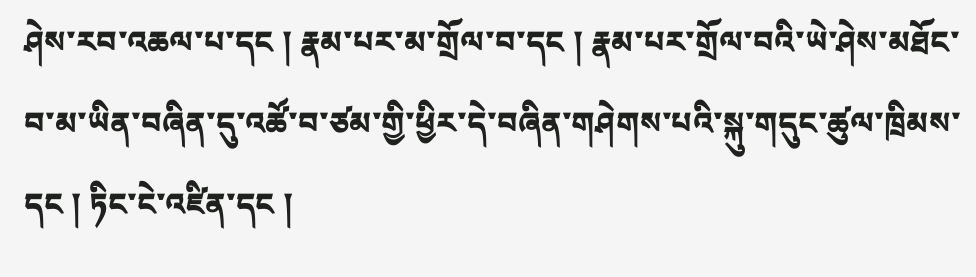ཤེས་རབ་འཆལ་པ་དང ། རྣམ་པར་མ་གྲོལ་བ་དང ། རྣམ་པར་གྲོལ་བའི་ཡེ་ཤེས་མཐོང་བ་མ་ཡིན་བཞིན་དུ་འཚོ་བ་ཙམ་གྱི་ཕྱིར་དེ་བཞིན་གཤེགས་པའི་སྐུ་གདུང་ཚུལ་ཁྲིམས་དང ། ཏིང་ངེ་འཛིན་དང །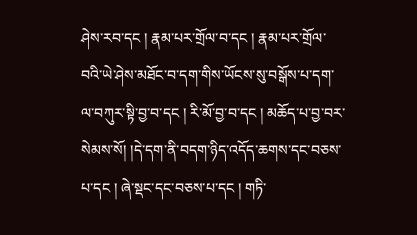ཤེས་རབ་དང ། རྣམ་པར་གྲོལ་བ་དང ། རྣམ་པར་གྲོལ་བའི་ཡེ་ཤེས་མཐོང་བ་དག་གིས་ཡོངས་སུ་བསྒོས་པ་དག་ལ་བཀུར་སྟི་བྱ་བ་དང ། རི་མོ་བྱ་བ་དང ། མཆོད་པ་བྱ་བར་སེམས་སོ། །དེ་དག་ནི་བདག་ཉིད་འདོད་ཆགས་དང་བཅས་པ་དང ། ཞེ་སྡང་དང་བཅས་པ་དང ། གཏི་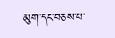མུག་དང་བཅས་པ་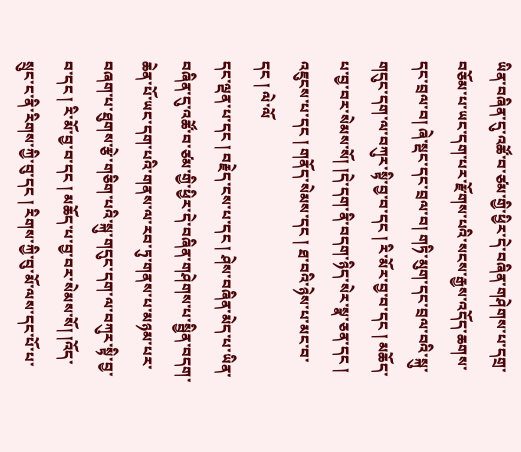ཡིན་བཞིན་དུ་འཚོ་བ་ཙམ་གྱི་ཕྱིར་དེ་བཞིན་གཤེགས་པ་དགྲ་བཅོམ་པ་ཡང་དག་པར་རྫོགས་པའི་སངས་རྒྱས་འདོད་ཆགས་དང་བྲལ་བ། ཞེ་སྡང་དང་བྲལ་བ། གཏི་མུག་དང་བྲལ་བའི་སྐུ་གདུང་དག་ལ་བཀུར་སྟི་བྱ་བ་དང ། རི་མོར་བྱ་བ་དང ། མཆོད་པ་བྱ་བར་སེམས་སོ། །དེ་དག་ནི་བདག་ཉིད་སེར་སྣ་ཅན་དང ། འཇུངས་པ་དང ། གནོད་སེམས་དང ། ཐ་བའི་ཉེས་པ་མང་བ་དང ། ལེ་ལོ
དང་ལྡན་པ་དང ། བརྗེད་ངས་པ་དང ། ཤེས་བཞིན་མེད་པ་ཡིན་བཞིན་དུ་འཚོ་བ་ཙམ་གྱི་ཕྱིར་དེ་བཞིན་གཤེགས་པ་སྦྱིན་བདག་ཆེན་པོ་ཡང་དག་པའི་གནས་ལ་རབ་ཏུ་གནས་པ་མཉམ་པར་བཞག་པ་ཐུགས་རྩེ་གཅིག་པའི་སྐུ་གདུང་དག་ལ་བཀུར་སྟི་བྱ་བ་དང ། རི་མོ་བྱ་བ་དང ། མཆོད་པ་བྱ་བར་སེམས་སོ། །འོད་སྲུང་ང་ནི་རིགས་ཀྱི་བུ་དང ། རིགས་ཀྱི་བུ་མོ་ལས་དང་པོ་པ་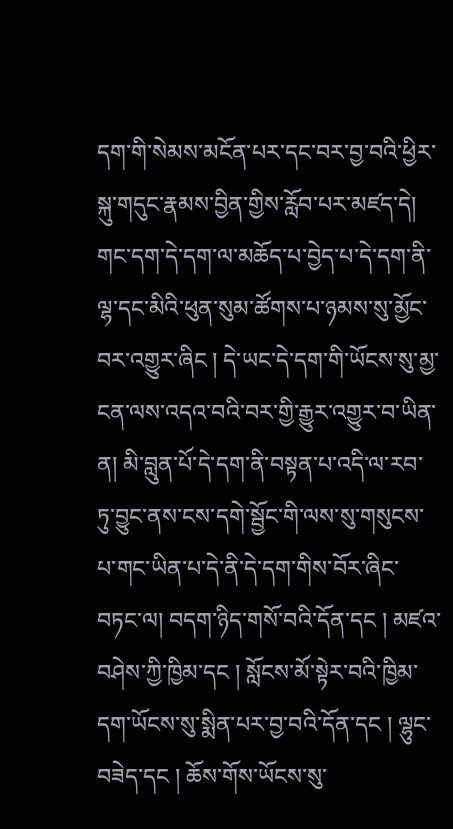དག་གི་སེམས་མངོན་པར་དང་བར་བྱ་བའི་ཕྱིར་སྐུ་གདུང་རྣམས་བྱིན་གྱིས་རློབ་པར་མཛད་དེ། གང་དག་དེ་དག་ལ་མཆོད་པ་བྱེད་པ་དེ་དག་ནི་ལྷ་དང་མིའི་ཕུན་སུམ་ཚོགས་པ་ཉམས་སུ་མྱོང་བར་འགྱུར་ཞིང ། དེ་ཡང་དེ་དག་གི་ཡོངས་སུ་མྱ་ངན་ལས་འདའ་བའི་བར་གྱི་རྒྱུར་འགྱུར་བ་ཡིན་ན། མི་བླུན་པོ་དེ་དག་ནི་བསྟན་པ་འདི་ལ་རབ་ཏུ་བྱུང་ནས་ངས་དགེ་སྦྱོང་གི་ལས་སུ་གསུངས་པ་གང་ཡིན་པ་དེ་ནི་དེ་དག་གིས་བོར་ཞིང་བཏང་ལ། བདག་ཉིད་གསོ་བའི་དོན་དང ། མཛའ་བཤེས་ཀྱི་ཁྱིམ་དང ། སློངས་མོ་སྟེར་བའི་ཁྱིམ་དག་ཡོངས་སུ་སྨིན་པར་བྱ་བའི་དོན་དང ། ལྷུང་བཟེད་དང ། ཆོས་གོས་ཡོངས་སུ་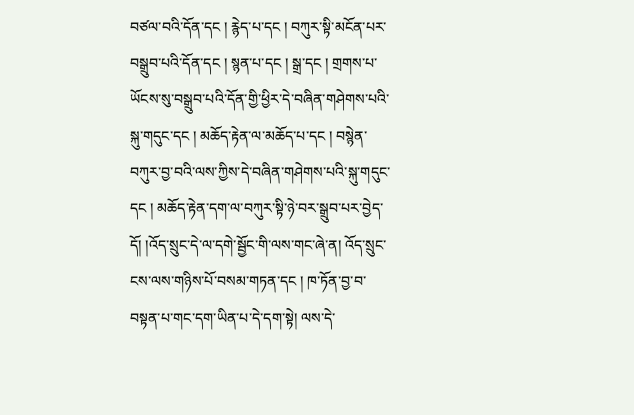བཙལ་བའི་དོན་དང ། རྙེད་པ་དང ། བཀུར་སྟི་མངོན་པར་བསྒྲུབ་པའི་དོན་དང ། སྙན་པ་དང ། སྒྲ་དང ། གྲགས་པ་ཡོངས་སུ་བསྒྲུབ་པའི་དོན་གྱི་ཕྱིར་དེ་བཞིན་གཤེགས་པའི་སྐུ་གདུང་དང ། མཆོད་རྟེན་ལ་མཆོད་པ་དང ། བསྙེན་བཀུར་བྱ་བའི་ལས་ཀྱིས་དེ་བཞིན་གཤེགས་པའི་སྐུ་གདུང་དང ། མཆོད་རྟེན་དག་ལ་བཀུར་སྟི་ཉེ་བར་སྒྲུབ་པར་བྱེད་དོ། །འོད་སྲུང་དེ་ལ་དགེ་སྦྱོང་གི་ལས་གང་ཞེ་ན། འོད་སྲུང་ངས་ལས་གཉིས་པོ་བསམ་གཏན་དང ། ཁ་ཏོན་བྱ་བ་བསྟན་པ་གང་དག་ཡིན་པ་དེ་དག་སྟེ། ལས་དེ་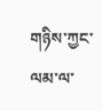གཉིས་ཀྱང་ལམ་ལ་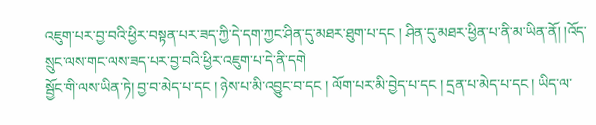འཇུག་པར་བྱ་བའི་ཕྱིར་བསྟན་པར་ཟད་ཀྱི་དེ་དག་ཀྱང་ཤིན་དུ་མཐར་ཐུག་པ་དང ། ཤིན་དུ་མཐར་ཕྱིན་པ་ནི་མ་ཡིན་ནོ། །འོད་སྲུང་ལས་གང་ལས་ཟད་པར་བྱ་བའི་ཕྱིར་འཇུག་པ་དེ་ནི་དགེ
སྦྱོང་གི་ལས་ཡིན་ཏེ། བྱ་བ་མེད་པ་དང ། ཉེས་པ་མི་འབྱུང་བ་དང ། ལོག་པར་མི་བྱེད་པ་དང ། དྲན་པ་མེད་པ་དང ། ཡིད་ལ་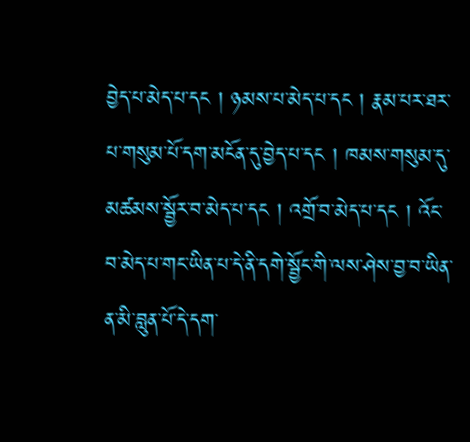བྱེད་པ་མེད་པ་དང ། ཉམས་པ་མེད་པ་དང ། རྣམ་པར་ཐར་པ་གསུམ་པོ་དག་མངོན་དུ་བྱེད་པ་དང ། ཁམས་གསུམ་དུ་མཚམས་སྦྱོར་བ་མེད་པ་དང ། འགྲོ་བ་མེད་པ་དང ། འོང་བ་མེད་པ་གང་ཡིན་པ་དེ་ནི་དགེ་སྦྱོང་གི་ལས་ཤེས་བྱ་བ་ཡིན་ན་མི་བླུན་པོ་དེ་དག་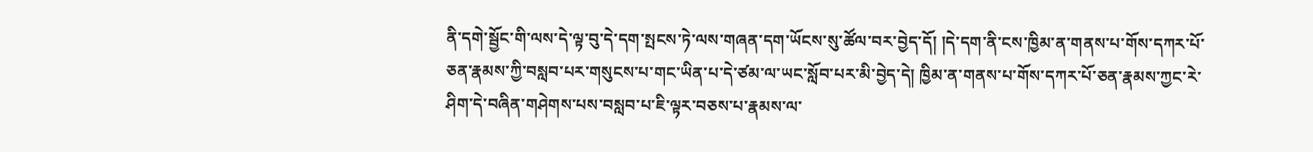ནི་དགེ་སྦྱོང་གི་ལས་དེ་ལྟ་བུ་དེ་དག་སྤངས་ཏེ་ལས་གཞན་དག་ཡོངས་སུ་ཚོལ་བར་བྱེད་དོ། །དེ་དག་ནི་ངས་ཁྱིམ་ན་གནས་པ་གོས་དཀར་པོ་ཅན་རྣམས་ཀྱི་བསླབ་པར་གསུངས་པ་གང་ཡིན་པ་དེ་ཙམ་ལ་ཡང་སློབ་པར་མི་བྱེད་དེ། ཁྱིམ་ན་གནས་པ་གོས་དཀར་པོ་ཅན་རྣམས་ཀྱང་རེ་ཤིག་དེ་བཞིན་གཤེགས་པས་བསླབ་པ་ཇི་ལྟར་བཅས་པ་རྣམས་ལ་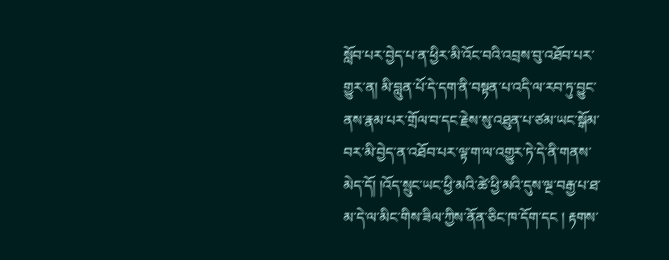སློབ་པར་བྱེད་པ་ན་ཕྱིར་མི་འོང་བའི་འབྲས་བུ་འཐོབ་པར་གྱུར་ན། མི་བླུན་པོ་དེ་དག་ནི་བསྟན་པ་འདི་ལ་རབ་ཏུ་བྱུང་ནས་རྣམ་པར་གྲོལ་བ་དང་རྗེས་སུ་འཐུན་པ་ཙམ་ཡང་སྒོམ་བར་མི་བྱེད་ན་འཐོབ་པར་ལྟ་ག་ལ་འགྱུར་ཏེ་དེ་ནི་གནས་མེད་དོ། །འོད་སྲུང་ཡང་ཕྱི་མའི་ཚེ་ཕྱི་མའི་དུས་ལྔ་བརྒྱ་པ་ཐ་མ་དེ་ལ་མིང་གིས་ཟིལ་ཀྱིས་ནོན་ཅིང་ཁ་དོག་དང ། རྟགས་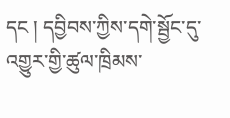དང ། དབྱིབས་ཀྱིས་དགེ་སྦྱོང་དུ་འགྱུར་གྱི་ཚུལ་ཁྲིམས་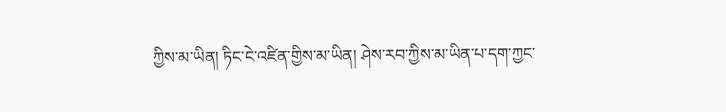ཀྱིས་མ་ཡིན། ཏིང་ངེ་འཛིན་གྱིས་མ་ཡིན། ཤེས་རབ་ཀྱིས་མ་ཡིན་པ་དག་ཀྱང་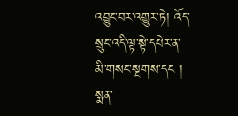འབྱུང་བར་འགྱུར་ཏེ། འོད་སྲུང་འདི་ལྟ་སྟེ་དཔེར་ན་མི་གསང་སྔགས་དང ། སྨན་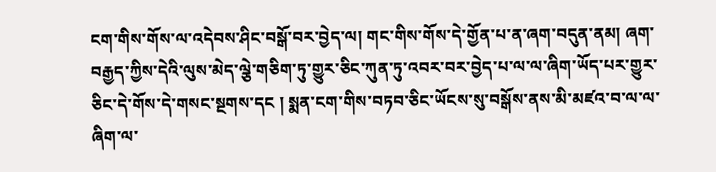ངག་གིས་གོས་ལ་འདེབས་ཤིང་བསྒོ་བར་བྱེད་ལ། གང་གིས་གོས་དེ་གྱོན་པ་ན་ཞག་བདུན་ནམ། ཞག་བརྒྱད་ཀྱིས་དེའི་ལུས་མེད་ལྕེ་གཅིག་ཏུ་གྱུར་ཅིང་ཀུན་ཏུ་འབར་བར་བྱེད་པ་ལ་ལ་ཞིག་ཡོད་པར་གྱུར་ཅིང་དེ་གོས་དེ་གསང་སྔགས་དང ། སྨན་ངག་གིས་བཏབ་ཅིང་ཡོངས་སུ་བསྒོས་ནས་མི་མཛའ་བ་ལ་ལ་ཞིག་ལ་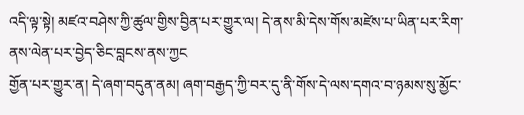འདི་ལྟ་སྟེ། མཛའ་བཤེས་ཀྱི་ཚུལ་གྱིས་བྱིན་པར་གྱུར་ལ། དེ་ནས་མི་དེས་གོས་མཛེས་པ་ཡིན་པར་རིག་ནས་ལེན་པར་བྱེད་ཅིང་བླངས་ནས་ཀྱང
གྱོན་པར་གྱུར་ན། དེ་ཞག་བདུན་ནམ། ཞག་བརྒྱད་ཀྱི་བར་དུ་ནི་གོས་དེ་ལས་དགའ་བ་ཉམས་སུ་མྱོང་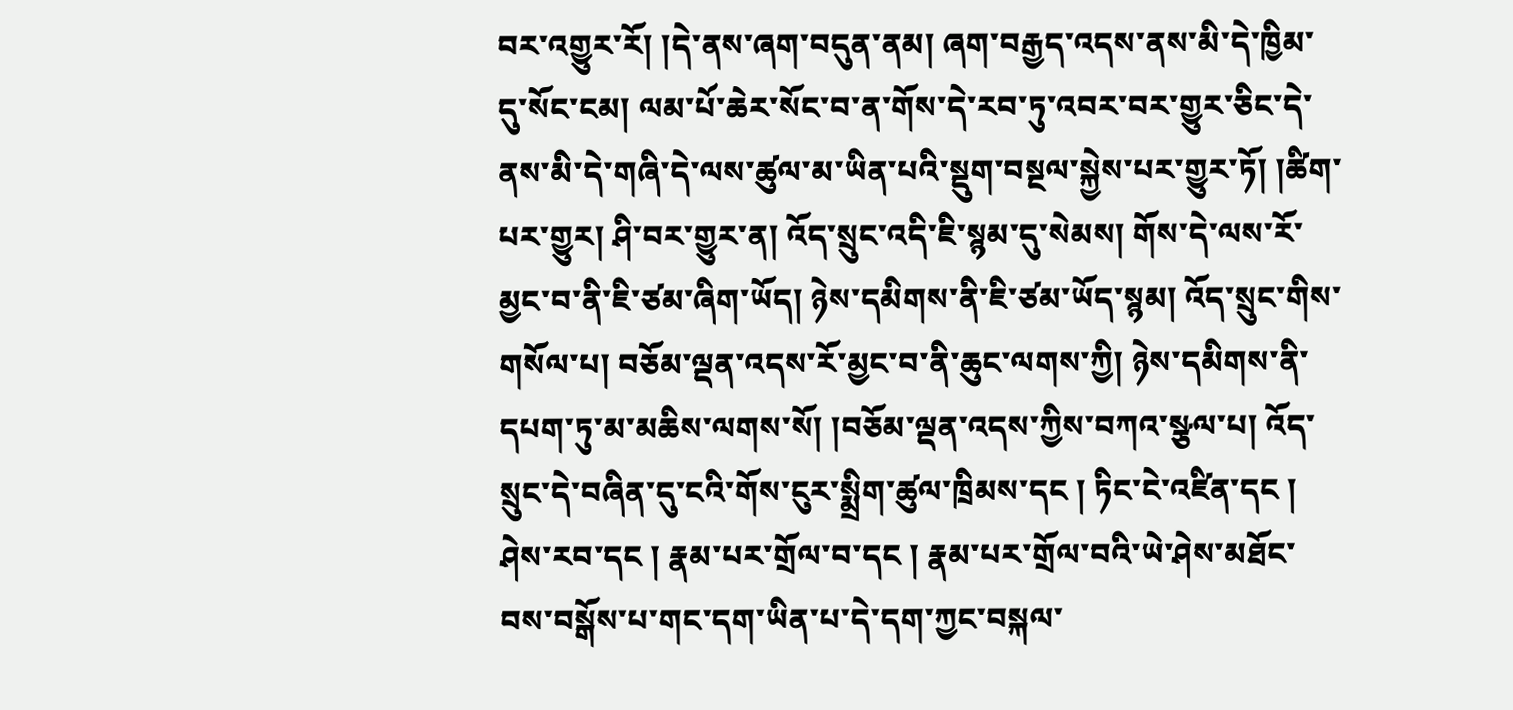བར་འགྱུར་རོ། །དེ་ནས་ཞག་བདུན་ནམ། ཞག་བརྒྱད་འདས་ནས་མི་དེ་ཁྱིམ་དུ་སོང་ངམ། ལམ་པོ་ཆེར་སོང་བ་ན་གོས་དེ་རབ་ཏུ་འབར་བར་གྱུར་ཅིང་དེ་ནས་མི་དེ་གཞི་དེ་ལས་ཚུལ་མ་ཡིན་པའི་སྡུག་བསྔལ་སྐྱེས་པར་གྱུར་ཏོ། །ཚིག་པར་གྱུར། ཤི་བར་གྱུར་ན། འོད་སྲུང་འདི་ཇི་སྙམ་དུ་སེམས། གོས་དེ་ལས་རོ་མྱང་བ་ནི་ཇི་ཙམ་ཞིག་ཡོད། ཉེས་དམིགས་ནི་ཇི་ཙམ་ཡོད་སྙམ། འོད་སྲུང་གིས་གསོལ་པ། བཅོམ་ལྡན་འདས་རོ་མྱང་བ་ནི་ཆུང་ལགས་ཀྱི། ཉེས་དམིགས་ནི་དཔག་ཏུ་མ་མཆིས་ལགས་སོ། །བཅོམ་ལྡན་འདས་ཀྱིས་བཀའ་སྩལ་པ། འོད་སྲུང་དེ་བཞིན་དུ་ངའི་གོས་ངུར་སྨྲིག་ཚུལ་ཁྲིམས་དང ། ཏིང་ངེ་འཛིན་དང ། ཤེས་རབ་དང ། རྣམ་པར་གྲོལ་བ་དང ། རྣམ་པར་གྲོལ་བའི་ཡེ་ཤེས་མཐོང་བས་བསྒོས་པ་གང་དག་ཡིན་པ་དེ་དག་ཀྱང་བསྐལ་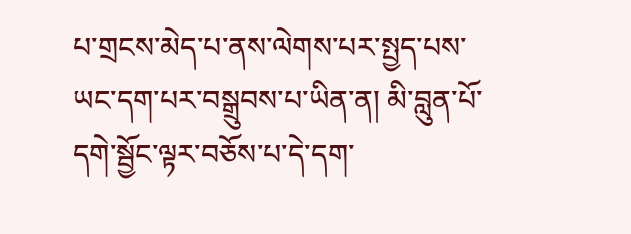པ་གྲངས་མེད་པ་ནས་ལེགས་པར་སྤྱད་པས་ཡང་དག་པར་བསྒྲུབས་པ་ཡིན་ན། མི་བླུན་པོ་དགེ་སྦྱོང་ལྟར་བཅོས་པ་དེ་དག་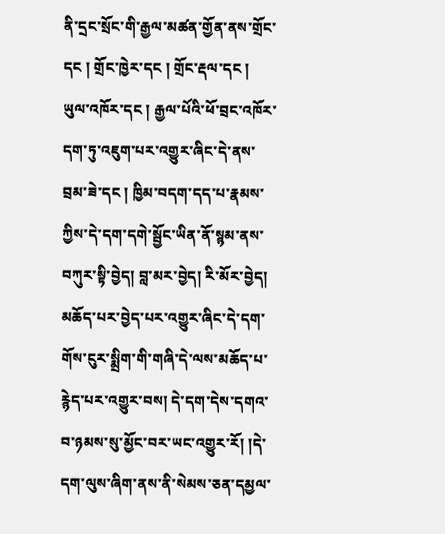ནི་དྲང་སྲོང་གི་རྒྱལ་མཚན་གྱོན་ནས་གྲོང་དང ། གྲོང་ཁྱེར་དང ། གྲོང་རྡལ་དང ། ཡུལ་འཁོར་དང ། རྒྱལ་པོའི་ཕོ་བྲང་འཁོར་དག་ཏུ་འཇུག་པར་འགྱུར་ཞིང་དེ་ནས་བྲམ་ཟེ་དང ། ཁྱིམ་བདག་དད་པ་རྣམས་ཀྱིས་དེ་དག་དགེ་སྦྱོང་ཡིན་ནོ་སྙམ་ནས་བཀུར་སྟི་བྱེད། བླ་མར་བྱེད། རི་མོར་བྱེད། མཆོད་པར་བྱེད་པར་འགྱུར་ཞིང་དེ་དག་གོས་ངུར་སྨྲིག་གི་གཞི་དེ་ལས་མཆོད་པ་རྙེད་པར་འགྱུར་བས། དེ་དག་དེས་དགའ་བ་ཉམས་སུ་མྱོང་བར་ཡང་འགྱུར་རོ། །དེ་དག་ལུས་ཞིག་ནས་ནི་སེམས་ཅན་དམྱལ་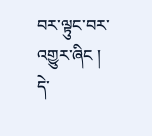བར་ལྟུང་བར་འགྱུར་ཞིང ། དེ་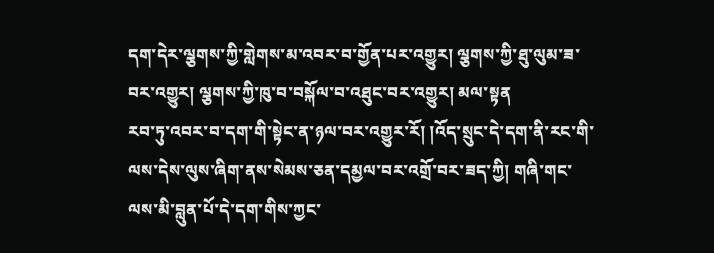དག་དེར་ལྕགས་ཀྱི་གླེགས་མ་འབར་བ་གྱོན་པར་འགྱུར། ལྕགས་ཀྱི་ཐུ་ལུམ་ཟ་བར་འགྱུར། ལྕགས་ཀྱི་ཁུ་བ་བསྐོལ་བ་འཐུང་བར་འགྱུར། མལ་སྟན
རབ་ཏུ་འབར་བ་དག་གི་སྟེང་ན་ཉལ་བར་འགྱུར་རོ། །འོད་སྲུང་དེ་དག་ནི་རང་གི་ལས་དེས་ལུས་ཞིག་ནས་སེམས་ཅན་དམྱལ་བར་འགྲོ་བར་ཟད་ཀྱི། གཞི་གང་ལས་མི་བླུན་པོ་དེ་དག་གིས་ཀྱང་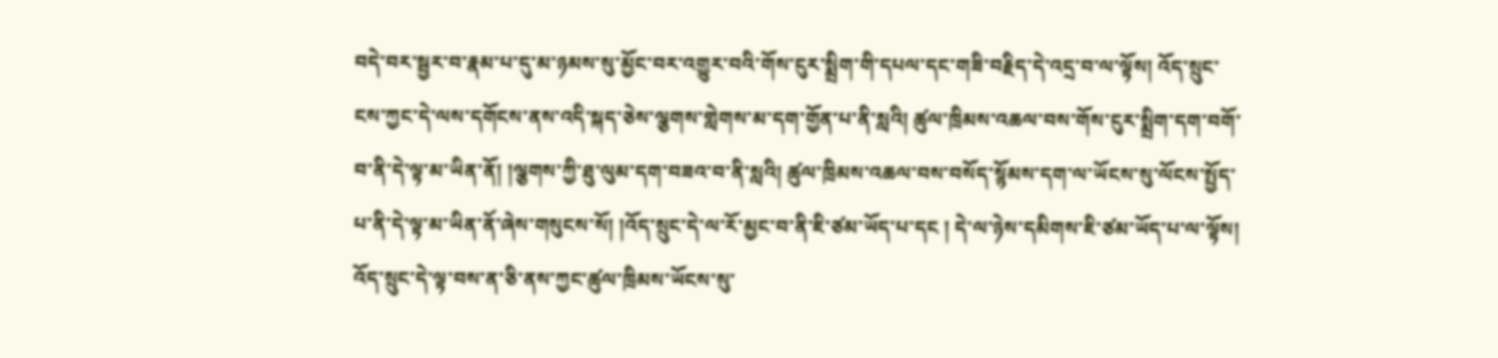བདེ་བར་སྦྱར་བ་རྣམ་པ་དུ་མ་ཉམས་སུ་མྱོང་བར་འགྱུར་བའི་གོས་ངུར་སྨྲིག་གི་དཔལ་དང་གཟི་བརྗིད་དེ་འདྲ་བ་ལ་ལྟོས། འོད་སྲུང་ངས་ཀྱང་དེ་ལས་དགོངས་ནས་འདི་སྐད་ཅེས་ལྕགས་གླེགས་མ་དག་གྱོན་པ་ནི་སླའི། ཚུལ་ཁྲིམས་འཆལ་བས་གོས་ངུར་སྨྲིག་དག་བགོ་བ་ནི་དེ་ལྟ་མ་ཡིན་ནོ། །ལྕགས་ཀྱི་ཐུ་ལུམ་དག་བཟའ་བ་ནི་སླའི། ཚུལ་ཁྲིམས་འཆལ་བས་བསོད་སྙོམས་དག་ལ་ཡོངས་སུ་ལོངས་སྤྱོད་པ་ནི་དེ་ལྟ་མ་ཡིན་ནོ་ཞེས་གསུངས་སོ། །འོད་སྲུང་དེ་ལ་རོ་མྱང་བ་ནི་ཇི་ཙམ་ཡོད་པ་དང ། དེ་ལ་ཉེས་དམིགས་ཇི་ཙམ་ཡོད་པ་ལ་ལྟོས། འོད་སྲུང་དེ་ལྟ་བས་ན་ཅི་ནས་ཀྱང་ཚུལ་ཁྲིམས་ཡོངས་སུ་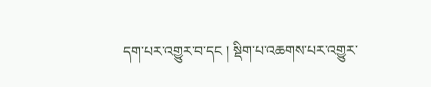དག་པར་འགྱུར་བ་དང ། སྡིག་པ་འཆགས་པར་འགྱུར་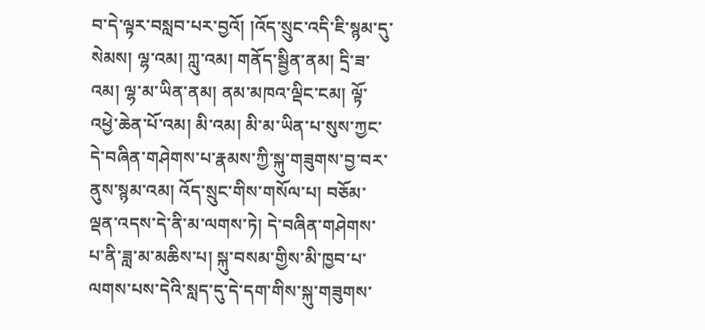བ་དེ་ལྟར་བསླབ་པར་བྱའོ། །འོད་སྲུང་འདི་ཇི་སྙམ་དུ་སེམས། ལྷ་འམ། ཀླུ་འམ། གནོད་སྦྱིན་ནམ། དྲི་ཟ་འམ། ལྷ་མ་ཡིན་ནམ། ནམ་མཁའ་ལྡིང་ངམ། ལྟོ་འཕྱེ་ཆེན་པོ་འམ། མི་འམ། མི་མ་ཡིན་པ་སུས་ཀྱང་དེ་བཞིན་གཤེགས་པ་རྣམས་ཀྱི་སྐུ་གཟུགས་བྱ་བར་ནུས་སྙམ་འམ། འོད་སྲུང་གིས་གསོལ་པ། བཅོམ་ལྡན་འདས་དེ་ནི་མ་ལགས་ཏེ། དེ་བཞིན་གཤེགས་པ་ནི་ཟླ་མ་མཆིས་པ། སྐུ་བསམ་གྱིས་མི་ཁྱབ་པ་ལགས་པས་དེའི་སླད་དུ་དེ་དག་གིས་སྐུ་གཟུགས་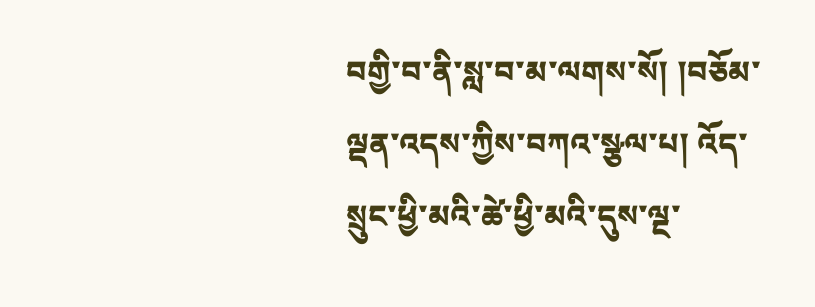བགྱི་བ་ནི་སླ་བ་མ་ལགས་སོ། །བཅོམ་ལྡན་འདས་ཀྱིས་བཀའ་སྩལ་པ། འོད་སྲུང་ཕྱི་མའི་ཚེ་ཕྱི་མའི་དུས་ལྔ་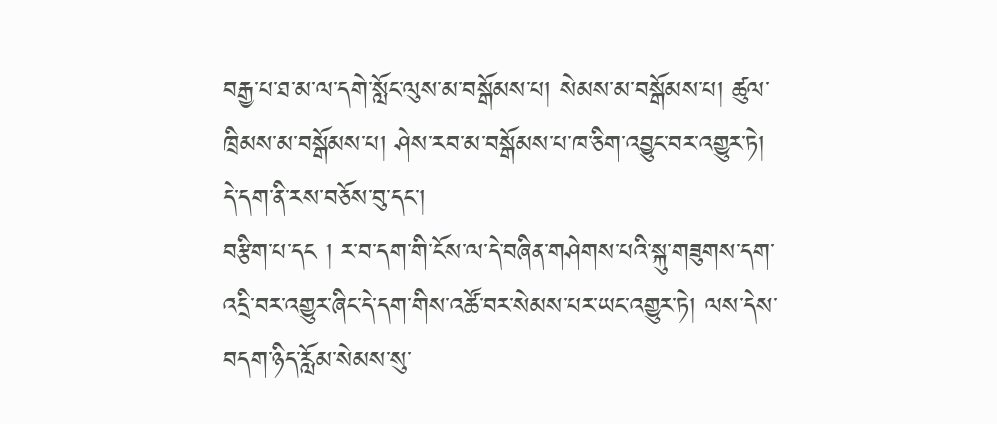བརྒྱ་པ་ཐ་མ་ལ་དགེ་སློང་ལུས་མ་བསྒོམས་པ། སེམས་མ་བསྒོམས་པ། ཚུལ་ཁྲིམས་མ་བསྒོམས་པ། ཤེས་རབ་མ་བསྒོམས་པ་ཁ་ཅིག་འབྱུང་བར་འགྱུར་ཏེ། དེ་དག་ནི་རས་བཅོས་བུ་དང་།
བརྩིག་པ་དང ། ར་བ་དག་གི་ངོས་ལ་དེ་བཞིན་གཤེགས་པའི་སྐུ་གཟུགས་དག་འདྲི་བར་འགྱུར་ཞིང་དེ་དག་གིས་འཚོ་བར་སེམས་པར་ཡང་འགྱུར་ཏེ། ལས་དེས་བདག་ཉིད་རློམ་སེམས་སུ་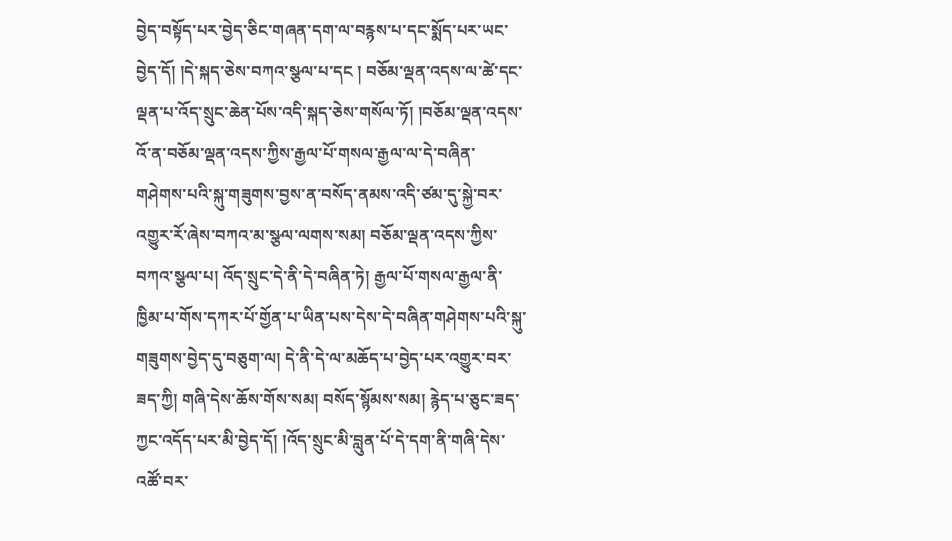བྱེད་བསྟོད་པར་བྱེད་ཅིང་གཞན་དག་ལ་བརྙས་པ་དང་སྨོད་པར་ཡང་བྱེད་དོ། །དེ་སྐད་ཅེས་བཀའ་སྩལ་པ་དང ། བཅོམ་ལྡན་འདས་ལ་ཚེ་དང་ལྡན་པ་འོད་སྲུང་ཆེན་པོས་འདི་སྐད་ཅེས་གསོལ་ཏོ། །བཅོམ་ལྡན་འདས་འོ་ན་བཅོམ་ལྡན་འདས་ཀྱིས་རྒྱལ་པོ་གསལ་རྒྱལ་ལ་དེ་བཞིན་གཤེགས་པའི་སྐུ་གཟུགས་བྱས་ན་བསོད་ནམས་འདི་ཙམ་དུ་སྐྱེ་བར་འགྱུར་རོ་ཞེས་བཀའ་མ་སྩལ་ལགས་སམ། བཅོམ་ལྡན་འདས་ཀྱིས་བཀའ་སྩལ་པ། འོད་སྲུང་དེ་ནི་དེ་བཞིན་ཏེ། རྒྱལ་པོ་གསལ་རྒྱལ་ནི་ཁྱིམ་པ་གོས་དཀར་པོ་གྱོན་པ་ཡིན་པས་དེས་དེ་བཞིན་གཤེགས་པའི་སྐུ་གཟུགས་བྱེད་དུ་བཅུག་ལ། དེ་ནི་དེ་ལ་མཆོད་པ་བྱེད་པར་འགྱུར་བར་ཟད་ཀྱི། གཞི་དེས་ཆོས་གོས་སམ། བསོད་སྙོམས་སམ། རྙེད་པ་ཅུང་ཟད་ཀྱང་འདོད་པར་མི་བྱེད་དོ། །འོད་སྲུང་མི་བླུན་པོ་དེ་དག་ནི་གཞི་དེས་འཚོ་བར་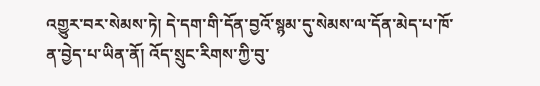འགྱུར་བར་སེམས་ཏེ། དེ་དག་གི་དོན་བྱའོ་སྙམ་དུ་སེམས་ལ་དོན་མེད་པ་ཁོ་ན་བྱེད་པ་ཡིན་ནོ། འོད་སྲུང་རིགས་ཀྱི་བུ་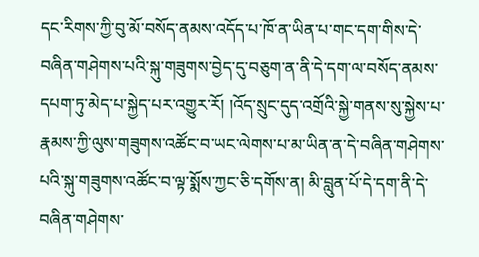དང་རིགས་ཀྱི་བུ་མོ་བསོད་ནམས་འདོད་པ་ཁོ་ན་ཡིན་པ་གང་དག་གིས་དེ་བཞིན་གཤེགས་པའི་སྐུ་གཟུགས་བྱེད་དུ་བཅུག་ན་ནི་དེ་དག་ལ་བསོད་ནམས་དཔག་ཏུ་མེད་པ་སྐྱེད་པར་འགྱུར་རོ། །འོད་སྲུང་དུད་འགྲོའི་སྐྱེ་གནས་སུ་སྐྱེས་པ་རྣམས་ཀྱི་ལུས་གཟུགས་འཚོང་བ་ཡང་ལེགས་པ་མ་ཡིན་ན་དེ་བཞིན་གཤེགས་པའི་སྐུ་གཟུགས་འཚོང་བ་ལྟ་སྨོས་ཀྱང་ཅི་དགོས་ན། མི་བླུན་པོ་དེ་དག་ནི་དེ་བཞིན་གཤེགས་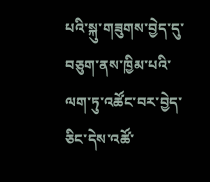པའི་སྐུ་གཟུགས་བྱེད་དུ་བཅུག་ནས་ཁྱིམ་པའི་ལག་ཏུ་འཚོང་བར་བྱེད་ཅིང་དེས་འཚོ་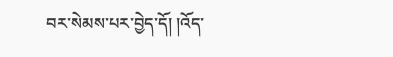བར་སེམས་པར་བྱེད་དོ། །འོད་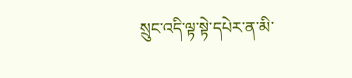སྲུང་འདི་ལྟ་སྟེ་དཔེར་ན་མི་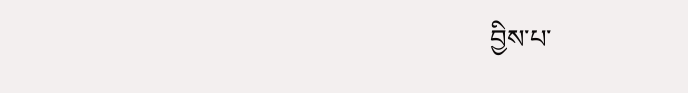བྱིས་པ་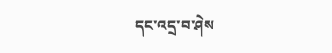དང་འདྲ་བ་ཤེས